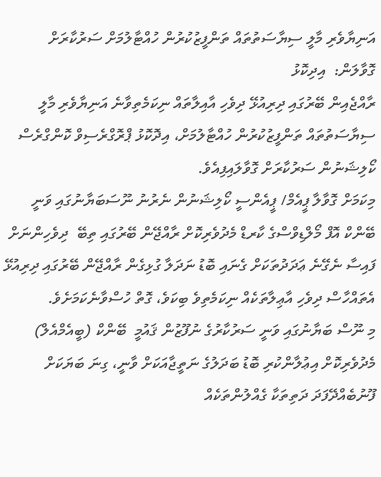އަނިޔާވެރި މާލީ ސިޔާސަތުތައް ތަންފީޒުކުރުން ހުއްޓާލުމަށް ސަރުކާރަށް ގޮވާލަން:  އިދިކޮޅު
ރާއްޖެއިން ބޭރުގައި ދިރިއުޅޭ ދިވެހި އާއިލާތައް ނިކަމެތިވާނެ އަނިޔާވެރި މާލީ ސިޔާސަތުތައް ތަންފީޒުކުރުން ހުއްޓާލުމަށް، އިދޮކޮޅު ޕްރޮގްރެސިވް ކޮންގްރެސް ކޯލިޝަނުން ސަރުކާރަށް ގޮވާލައިފިއެވެ.
މިކަމަށް ގޮވާލާ ޕީއެމް/ ޕީއެންސީ ކޯލިޝަނުން ނެރުނު ނޫސަބަޔާނުގައި ވަނީ ބޭންކް އޮފް މޯލްޑިވްސްގެ ކާރޑް މެދުވެރިކޮށް ރާއްޖޭން ބޭރުގައި ތިބޭ  ދިވެހިންނަށް ފައިސާ ނެގޭނެ ޢަދަދުތަކަށް ގެނައި ބޮޑު ނަދަލާ ގުޅިގެން ރާއްޖޭން ބޭރުގައި ދިރިއުޅޭ އެތައްހާސް ދިވެހި އާޢިލާތަކެއް ނިކަމެތިވެ ބިކަވެ، ގޮތް ހުސްވާނެކަމަށެވެ.
މި ނޫސް ބަޔާނުގައި ވަނީ ސަރުކާރުގެ ނުފޫޒުން ޤައުމީ  ބޭންކް (ބީއެމްއެލް)  މެދުވެރިކޮށް އިޢުލާންކުރި ބޮޑު ބަދަލުގެ ނަތީޖާއަކަށް ވާނީ، ގިނަ ބަޔަކަށް ފޫނުބެއްދޭފަދަ ދަތިތަކާ ގެއްލުންތަކެއް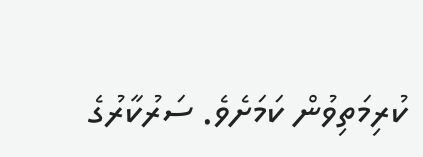ކުރިމަތިވުން ކަމަށެވެ. ސަރުކާރުގެ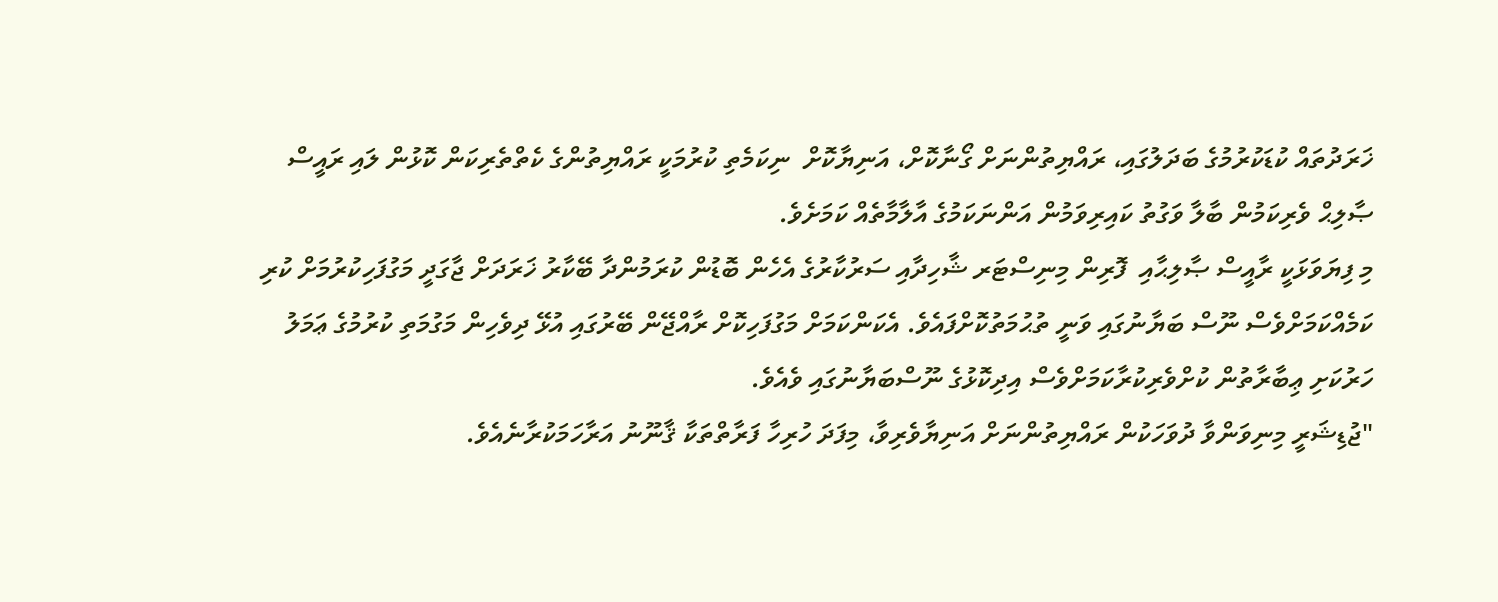ޚަރަދުތައް ކުޑަކުރުމުގެ ބަދަލުގައި، ރައްޔިތުންނަށް ގޯނާކޮށް، އަނިޔާކޮށް  ނިކަމެތި ކުރުމަކީ ރައްޔިތުންގެ ކެތްތެރިކަން ކޮޅުން ލައި ރައީސް ޞާލިޙް ވެރިކަމުން ބާލާ ވަގުތު ކައިރިވަމުން އަންނަކަމުގެ އާލާމާތެއް ކަމަށެވެ.
މި ފިޔަވަޅަކީ ރާއީސް ޞާލިޙާއި  ފޮރިން މިނިސްޓަރ ޝާހިދާއި ސަރުކާރުގެ އެހެން ބޮޑުން ކުރަމުންދާ ބޭކާރު ޚަރަދަށް ޖާގަދީ މަގުފަހިކުރުމަށް ކުރި ކަމެއްކަމަށްވެސް ނޫސް ބަޔާނުގައި ވަނީ ތުޙުމަތުކޮށްފައެވެ. އެކަންކަމަށް މަގުފަހިކޮށް ރާއްޖޭން ބޭރުގައި އުޅޭ ދިވެހިން މަގުމަތި ކުރުމުގެ ޢަމަލު ހަރުކަށި ޢިބާރާތުން ކުށްވެރިކުރާކަމަށްވެސް އިދިކޮޅުގެ ނޫސްބަޔާނުގައި ވެއެވެ.
"ޖުޑިޝަރީ މިނިވަންވާ ދުވަހަކުން ރައްޔިތުންނަށް އަނިޔާވެރިވާ، މިފަދަ ހުރިހާ ފަރާތްތަކާ ޤާނޫނު އަރާހަމަކުރާނެއެވެ.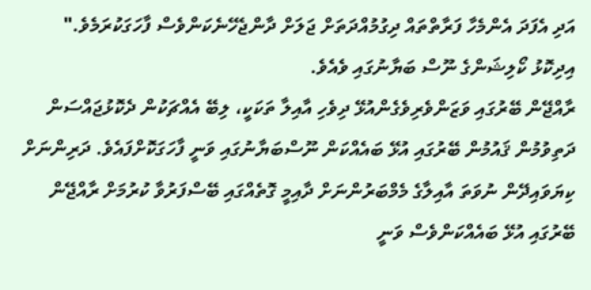އަދި އެފަދަ އެންމެހާ ފަރާތްތައް ދިގުމުއްދަތަށް ޖަލަށް ދާންޖެހޭނެކަންވެސް ފާހަގަކުރަމެވެ." އިދިކޮޅު ކޯލިޝަންގެ ނޫސް ބަޔާނުގައި ވެއެވެ.
ރާއްޖޭން ބޭރުގައި ވަޒަންވެރިވެގެންއުޅޭ ދިވެހި އާއިލާ ތަކަކީ، ލިބޭ އެއްޗަކުން ދެކޮޅުޖައްސަން ދަތިވުމުން ޤައުމުން ބޭރުގައި އުޅޭ ބައެއްކަން ނޫސްބަޔާނުގައި ވަނީ ފާހަގަކޮށްފައެވެ. ދަރިންނަށް ކިޔަވައިދޭން ނުވަތަ އާއިލާގެ މެމްބަރުންނަށް ދާއިމީ ގޮތެއްގައި ބޭސްފަރުވާ ކުރުމަށް ރާއްޖޭން ބޭރުގައި އުޅޭ ބައެއްކަންވެސް ވަނީ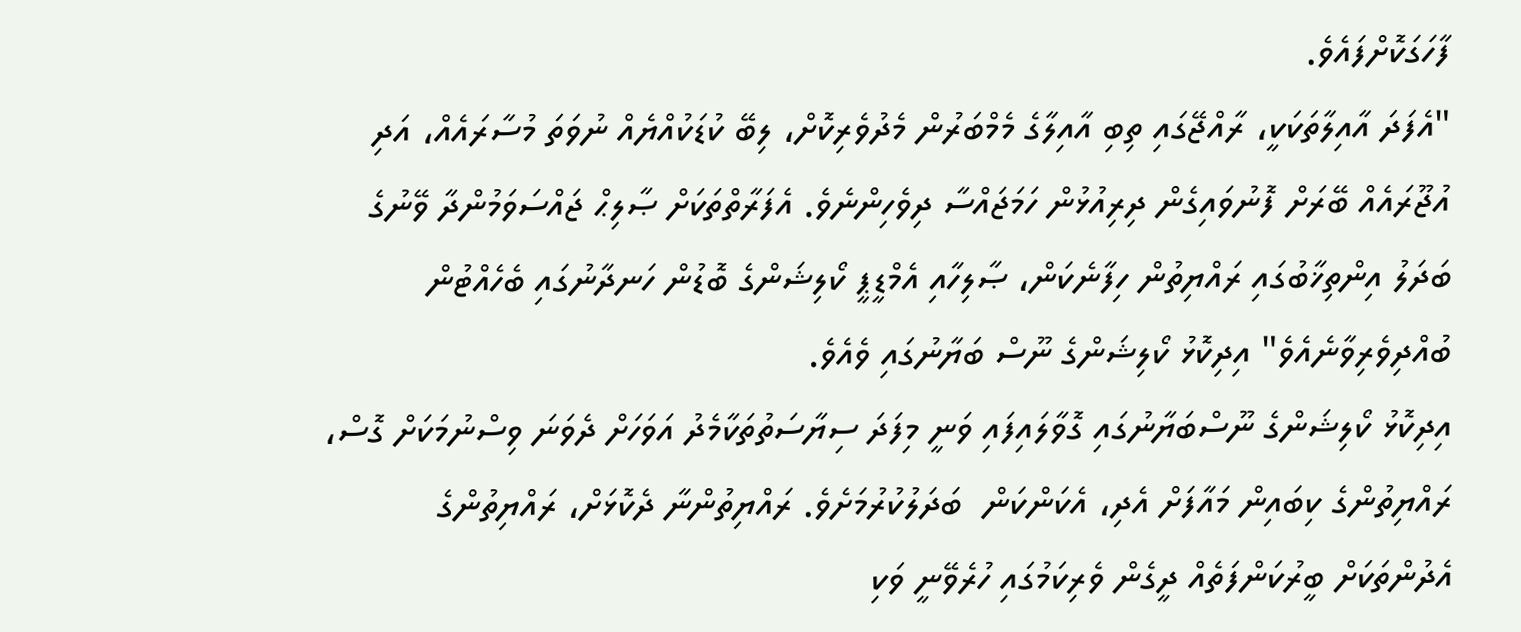ފާހަގަކޮށްފައެވެ.
"އެފަދަ އާއިލާތަކަކީ، ރާއްޖޭގައި ތިބި އާއިލާގެ މެމްބަރުން މެދުވެރިކޮށް، ލިބޭ ކުޑަކުއްޔެއް ނުވަތަ މުސާރައެއް، އަދި އުޖޫރައެއް ބޭރަށް ފޮނުވައިގެން ދިރިއުޅުން ހަމަޖައްސާ ދިވެހިންނެވެ. އެފަރާތްތަކަށް ޞާލިޙް ޖައްސަވަމުންދާ ވޭނުގެ ބަދަލު އިންތިޚާބުގައި ރައްޔިތުން ހިފާނެކަން، ޞާލިހާއި އެމްޑީޕީ ކޯލިޝަންގެ ބޮޑުން ހަނދާނުގައި ބެހެއްޓުން ބުއްދިވެރިވާނެއެވެ" އިދިކޮޅު ކޯލިޝަންގެ ނޫސް ބަޔާނުގައި ވެއެވެ.
އިދިކޮޅު ކޯލިޝަންގެ ނޫސްބަޔާނުގައި ގޮވާލައިފައި ވަނީ މިފަދަ ސިޔާސަތުތަކާމެދު އަވަހަށް ދެވަނަ ވިސްނުމަކަށް ގޮސް، ރައްޔިތުންގެ ކިބައިން މައާފަށް އެދި، އެކަންކަން  ބަދަލުކުރުމަށެވެ. ރައްޔިތުންނާ ދެކޮޅަށް، ރައްޔިތުންގެ އެދުންތަކަށް ބީރުކަންފަތެއް ދީގެން ވެރިކަމުގައި ހުރެވޭނީ ވަކި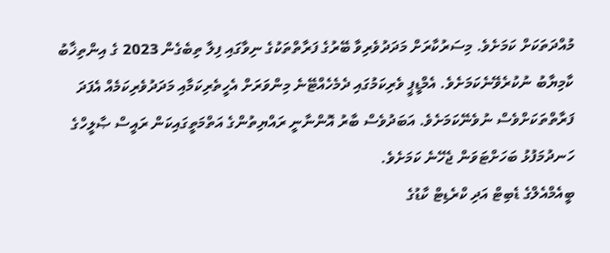މުއްދަތަކަށް ކަމަށެވެ. މިސަރުކާރަށް މަދަދުވެރިވާ ބޭރުގެ ފަރާތްތަކުގެ ނިވާގައި ފިލާ ތިބެގެން 2023 ގެ އިންތިޚާބު ކާމިޔާބު ނުކުރެވޭނެކަމަށެވެ. އެމްޑީޕީ ވެރިކަމުގައި ދެމެހެއްޓޭނެ މިންވަރަށް އެހީތެރިކަމާއި މަދަދުވެރިކަމެއް އެފަދަ ފަރާތްތަކަށްވެސް ނުވެނޭކަމަށެވެ. އަބަދުވެސް ބާރު އޮންނާނީ ރައްޔިތުންގެ އަތްމަތީގައިކަން ރައީސް ޞާލީހްގެ ހަނދުމަފުޅު ބަހަށްޓަވަން ޖެހޭނެ ކަމަށެވެ.
ބީއެމްއެލްގެ ޑެބިޓް އަދި ކްރެޑިޓް ކާޑުގެ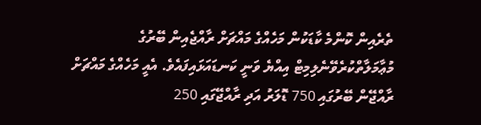ތެރެއިން ކޮންމެ ކާޑަކުން މަހެއްގެ މައްޗަށް ރާއްޖެއިން ބޭރުގެ މުޢާމަލާތްކުރެވޭނެލިމިޓް އިއްޔެ ވަނީ ކަނޑައަޅައިފައެވެ. އެއީ މަހެއްގެ މައްޗަށް ރާއްޖޭން ބޭރުގައި 750 ޑޮލަރު އަދި ރާއްޖޭގައި 250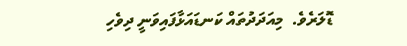ޑޮލަރެވެ.  މިއަދަދުތައް ކަނޑައަޅާފައިވަނީ ދިވެހި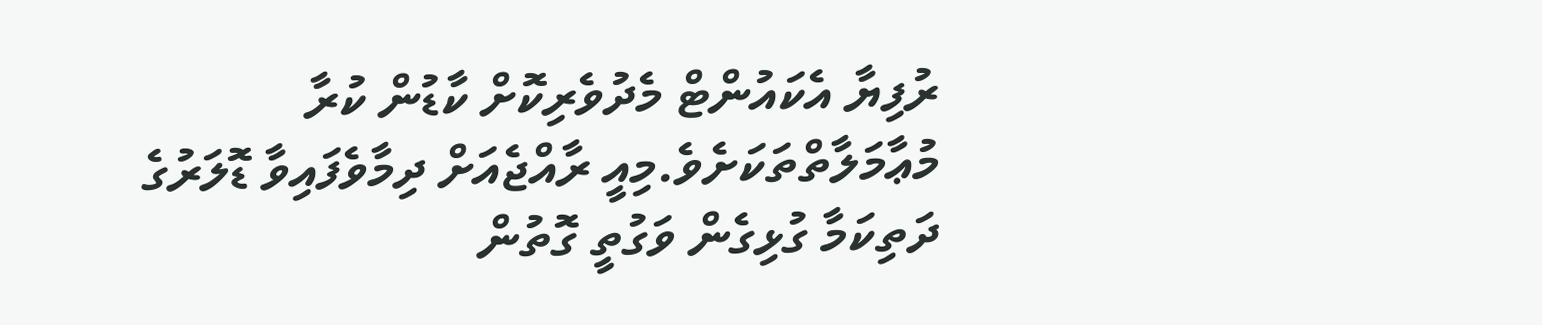ރުފިޔާ އެކައުންޓް މެދުވެރިކޮށް ކާޑުން ކުރާ މުޢާމަލާތްތަކަށެވެ.މިއީ ރާއްޖެއަށް ދިމާވެފައިވާ ޑޮލަރުގެ ދަތިކަމާ ގުޅިގެން ވަގުތީ ގޮތުން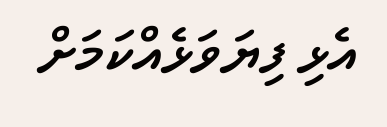އެޅި ފިޔަވަޅެއްކަމަށް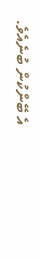އެ ބޭންކުން ބުނެއެވެ.